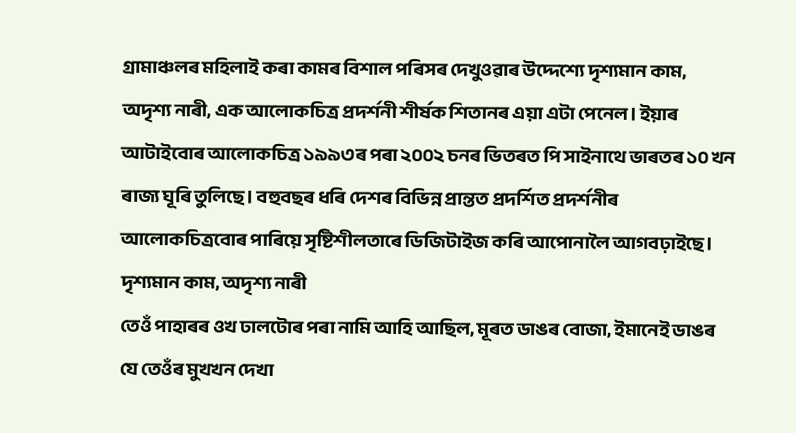গ্ৰামাঞ্চলৰ মহিলাই কৰা কামৰ বিশাল পৰিসৰ দেখুওৱাৰ উদ্দেশ্যে দৃশ্যমান কাম, অদৃশ্য নাৰী, এক আলোকচিত্ৰ প্ৰদৰ্শনী শীৰ্ষক শিতানৰ এয়া এটা পেনেল। ইয়াৰ আটাইবোৰ আলোকচিত্ৰ ১৯৯৩ৰ পৰা ২০০২ চনৰ ভিতৰত পি সাইনাথে ভাৰতৰ ১০ খন ৰাজ্য ঘূৰি তুলিছে। বহুবছৰ ধৰি দেশৰ বিভিন্ন প্ৰান্তত প্ৰদৰ্শিত প্ৰদৰ্শনীৰ আলোকচিত্ৰবোৰ পাৰিয়ে সৃষ্টিশীলতাৰে ডিজিটাইজ কৰি আপোনালৈ আগবঢ়াইছে।
দৃশ্যমান কাম, অদৃশ্য নাৰী
তেওঁ পাহাৰৰ ওখ ঢালটোৰ পৰা নামি আহি আছিল, মূৰত ডাঙৰ বোজা, ইমানেই ডাঙৰ যে তেওঁৰ মুখখন দেখা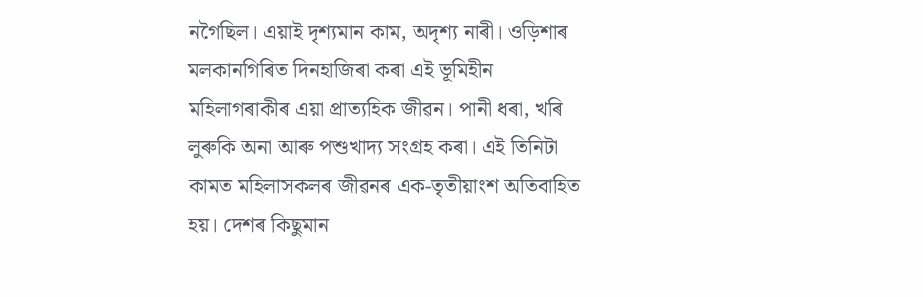নগৈছিল। এয়াই দৃশ্যমান কাম, অদৃশ্য নাৰী। ওড়িশাৰ মলকানগিৰিত দিনহাজিৰা কৰা এই ভূমিহীন মহিলাগৰাকীৰ এয়া প্ৰাত্যহিক জীৱন। পানী ধৰা, খৰি লুৰুকি অনা আৰু পশুখাদ্য সংগ্ৰহ কৰা। এই তিনিটা কামত মহিলাসকলৰ জীৱনৰ এক-তৃতীয়াংশ অতিবাহিত হয়। দেশৰ কিছুমান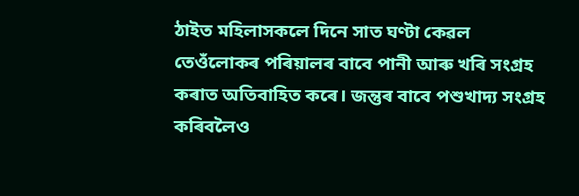ঠাইত মহিলাসকলে দিনে সাত ঘণ্টা কেৱল তেওঁলোকৰ পৰিয়ালৰ বাবে পানী আৰু খৰি সংগ্ৰহ কৰাত অতিবাহিত কৰে। জন্তুৰ বাবে পশুখাদ্য সংগ্ৰহ কৰিবলৈও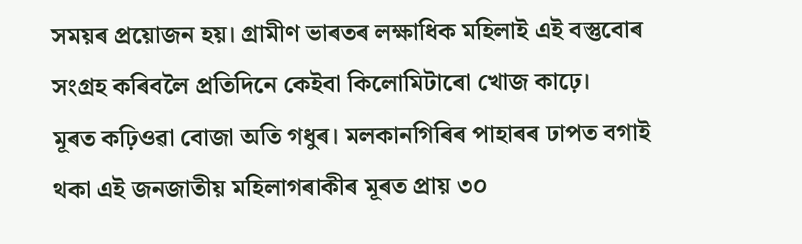সময়ৰ প্ৰয়োজন হয়। গ্ৰামীণ ভাৰতৰ লক্ষাধিক মহিলাই এই বস্তুবোৰ সংগ্ৰহ কৰিবলৈ প্ৰতিদিনে কেইবা কিলোমিটাৰো খোজ কাঢ়ে।
মূৰত কঢ়িওৱা বোজা অতি গধুৰ। মলকানগিৰিৰ পাহাৰৰ ঢাপত বগাই থকা এই জনজাতীয় মহিলাগৰাকীৰ মূৰত প্ৰায় ৩০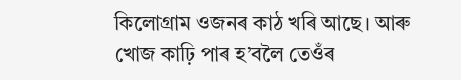কিলোগ্ৰাম ওজনৰ কাঠ খৰি আছে। আৰু খোজ কাঢ়ি পাৰ হ’বলৈ তেওঁৰ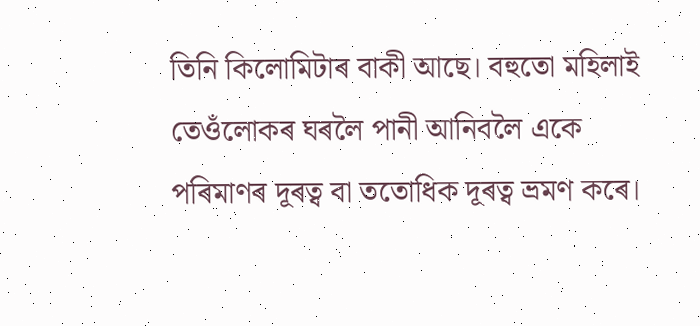তিনি কিলোমিটাৰ বাকী আছে। বহুতো মহিলাই তেওঁলোকৰ ঘৰলৈ পানী আনিবলৈ একে পৰিমাণৰ দূৰত্ব বা ততোধিক দূৰত্ব ভ্ৰমণ কৰে।